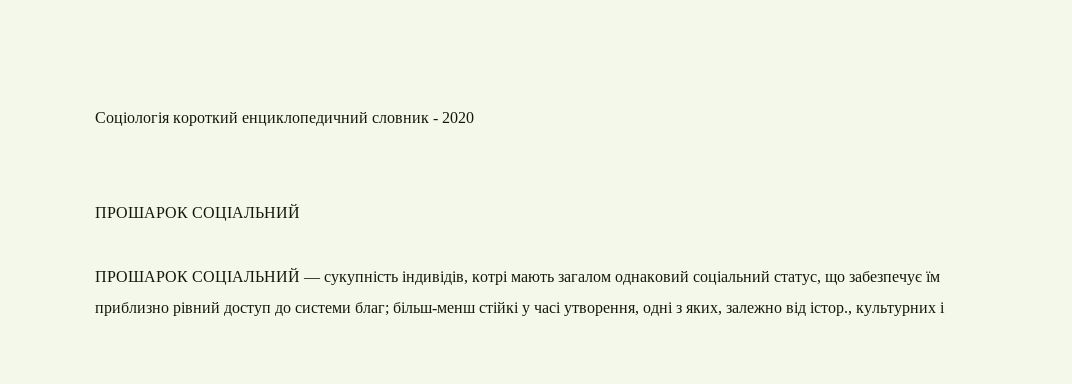Соціологія короткий енциклопедичний словник - 2020


ПРОШАРОК СОЦІАЛЬНИЙ

ПРОШАРОК СОЦІАЛЬНИЙ — сукупність індивідів, котрі мають загалом однаковий соціальний статус, що забезпечує їм приблизно рівний доступ до системи благ; більш-менш стійкі у часі утворення, одні з яких, залежно від істор., культурних і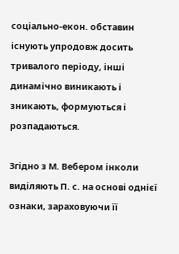соціально-екон. обставин існують упродовж досить тривалого періоду, інші динамічно виникають і зникають, формуються і розпадаються.

Згідно з М. Вебером інколи виділяють П. с. на основі однієї ознаки, зараховуючи її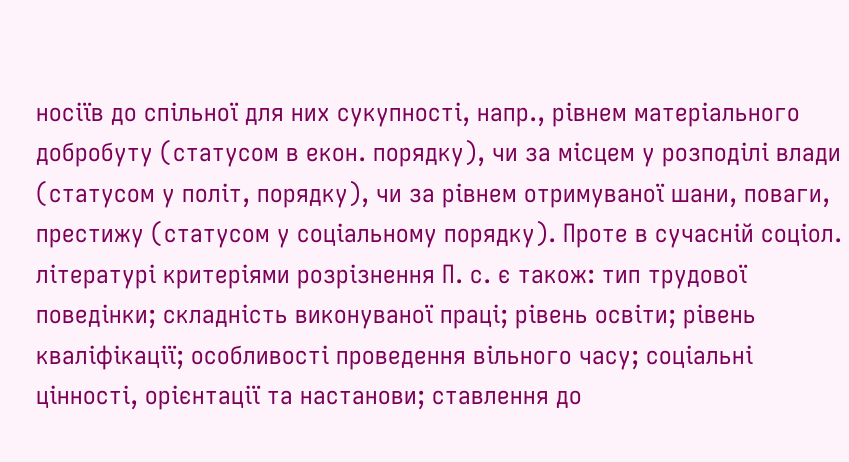носіїв до спільної для них сукупності, напр., рівнем матеріального добробуту (статусом в екон. порядку), чи за місцем у розподілі влади (статусом у політ, порядку), чи за рівнем отримуваної шани, поваги, престижу (статусом у соціальному порядку). Проте в сучасній соціол. літературі критеріями розрізнення П. с. є також: тип трудової поведінки; складність виконуваної праці; рівень освіти; рівень кваліфікації; особливості проведення вільного часу; соціальні цінності, орієнтації та настанови; ставлення до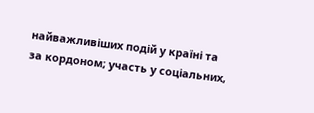найважливіших подій у країні та за кордоном; участь у соціальних,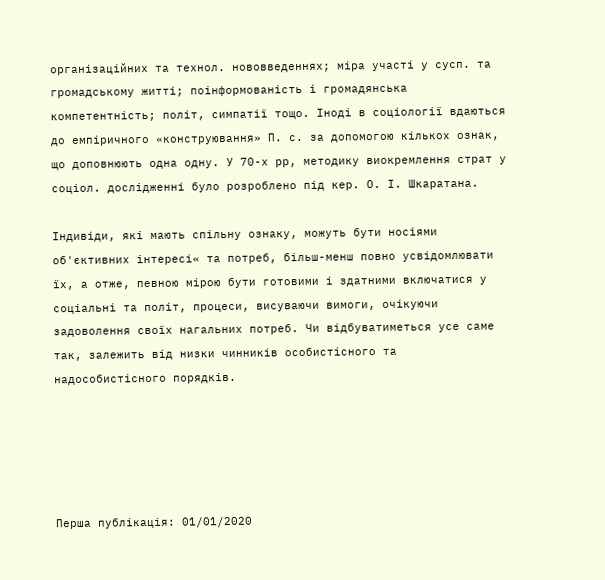організаційних та технол. нововведеннях; міра участі у сусп. та громадському житті; поінформованість і громадянська компетентність; політ, симпатії тощо. Іноді в соціології вдаються до емпіричного «конструювання» П. с. за допомогою кількох ознак, що доповнюють одна одну. У 70-х рр, методику виокремлення страт у соціол. дослідженні було розроблено під кер. О. І. Шкаратана.

Індивіди, які мають спільну ознаку, можуть бути носіями об'єктивних інтересі« та потреб, більш-менш повно усвідомлювати їх, а отже, певною мірою бути готовими і здатними включатися у соціальні та політ, процеси, висуваючи вимоги, очікуючи задоволення своїх нагальних потреб. Чи відбуватиметься усе саме так, залежить від низки чинників особистісного та надособистісного порядків.





Перша публікація: 01/01/2020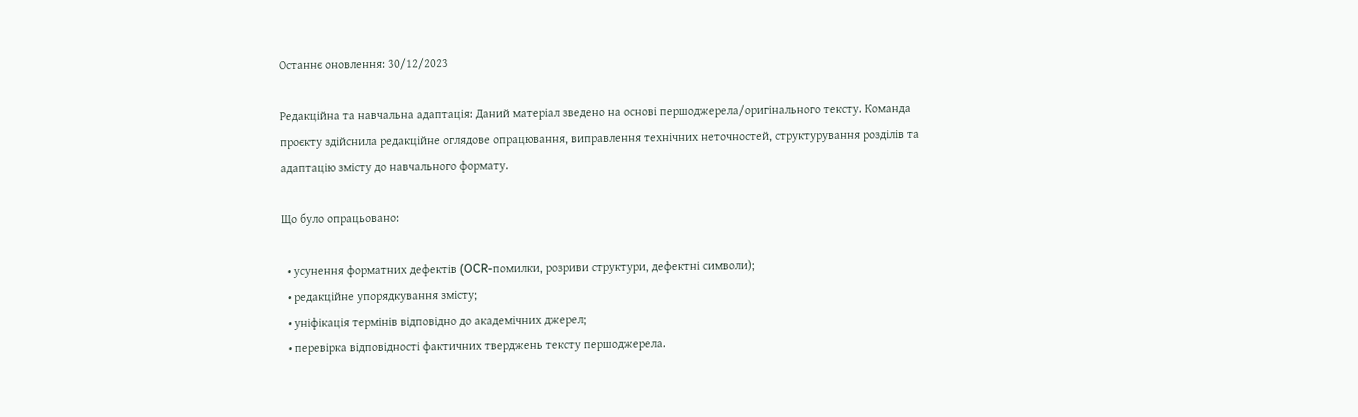Останнє оновлення: 30/12/2023

Редакційна та навчальна адаптація: Даний матеріал зведено на основі першоджерела/оригінального тексту. Команда проєкту здійснила редакційне оглядове опрацювання, виправлення технічних неточностей, структурування розділів та адаптацію змісту до навчального формату.

Що було опрацьовано:

  • усунення форматних дефектів (OCR-помилки, розриви структури, дефектні символи);
  • редакційне упорядкування змісту;
  • уніфікація термінів відповідно до академічних джерел;
  • перевірка відповідності фактичних тверджень тексту першоджерела.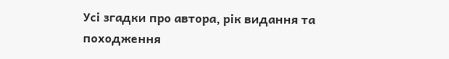Усі згадки про автора, рік видання та походження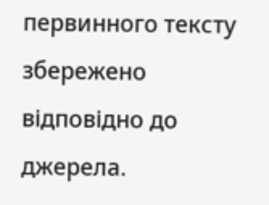первинного тексту збережено відповідно до джерела.